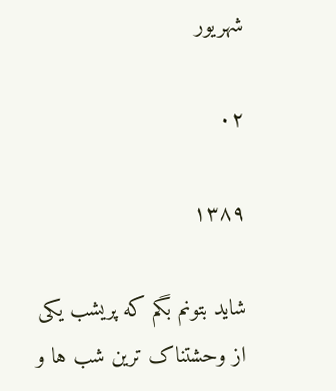شهریور

۰۲

۱۳۸۹

شاید بتونم بگم که پریشب یکی از وحشتناک ترین شب ها و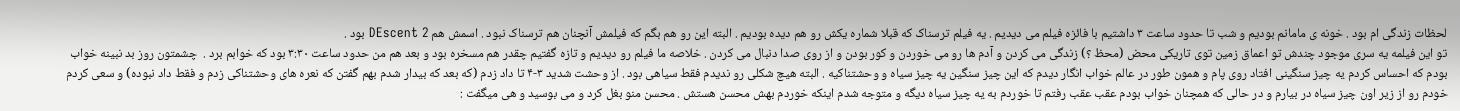لحظات زندگی ام بود . خونه ی مامانم بودیم و شب تا حدود ساعت ۳ داشتیم با فائزه فیلم می دیدیم . یه فیلم ترسناک که قبلا شماره یکش رو هم دیده بودیم . البته این رو هم بگم که فیلمش آنچنان هم ترسناک نبود . اسمش هم DEscent 2 بود .
تو این فیلمه یه سری موجود چندش تو اعماق زمین توی تاریکی محض (محظ ؟) زندگی می کردن و آدم ها رو می خوردن و کور بودن و از روی صدا دنبال می کردن . خلاصه ما فیلم رو دیدیم و تازه گفتیم چقدر هم مسخره بود و بعد هم من حدود ساعت ۳:۳۰ بود که خوابم برد .  چشمتون روز بد نبینه خواب بودم که احساس کردم یه چیز سنگینی افتاد روی پام و همون طور در عالم خواب انگار دیدم که این چیز سنگین یه چیز سیاه و وحشتناکیه . البته هیچ شکلی رو ندیدم فقط سیاهی بود . از وحشت شدید ۳-۴ تا داد زدم (که بعد که بیدار شدم بهم گفتن که نعره های وحشتناکی زدم و فقط داد نبوده) و سعی کردم خودم رو از زیر اون چیز سیاه در بیارم و در حالی که همچنان خواب بودم عقب عقب رفتم تا خوردم به یه چیز سیاه دیگه و متوجه شدم اینکه خوردم بهش محسن هستش . محسن منو بغل کرد و می بوسید و هی میگفت :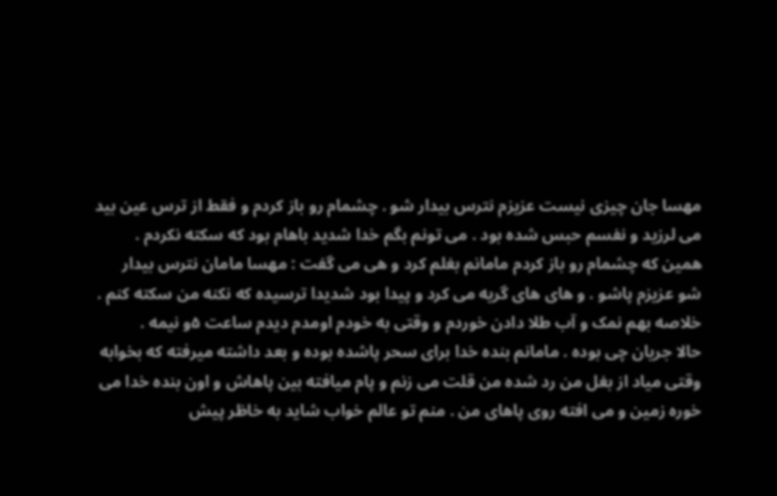مهسا جان چیزی نیست عزیزم نترس بیدار شو . چشمام رو باز کردم و فقط از ترس عین بید می لرزید و نفسم حبس شده بود . می تونم بگم خدا شدید باهام بود که سکته نکردم . همین که چشمام رو باز کردم مامانم بغلم کرد و هی می گفت : مهسا مامان نترس بیدار شو عزیزم پاشو . و های های گریه می کرد و پیدا بود شدیدا ترسیده که نکنه من سکته کنم . خلاصه بهم نمک و آب طلا دادن خوردم و وقتی به خودم اومدم دیدم ساعت ۵و نیمه .
حالا جریان چی بوده . مامانم بنده خدا برای سحر پاشده بوده و بعد داشته میرفته که بخوابه وقتی میاد از بغل من رد شده من قلت می زنم و پام میافته بین پاهاش و اون بنده خدا می خوره زمین و می افته روی پاهای من . منم تو عالم خواب شاید به خاظر پیش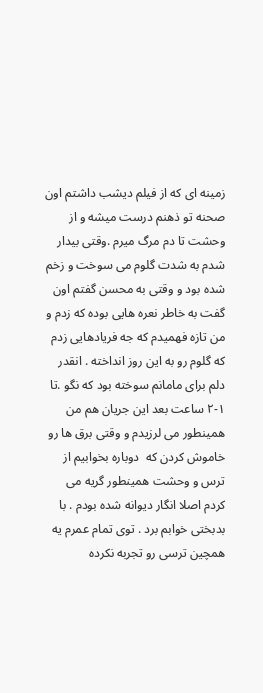زمینه ای که از فیلم دیشب داشتم اون صحنه تو ذهنم درست میشه و از وحشت تا دم مرگ میرم .وقتی بیدار شدم به شدت گلوم می سوخت و زخم شده بود و وقتی به محسن گفتم اون گفت به خاطر نعره هایی بوده که زدم و من تازه فهمیدم که جه فریادهایی زدم که گلوم رو به این روز انداخته . انقدر دلم برای مامانم سوخته بود که نگو .تا ۱-۲ ساعت بعد این جریان هم من همینطور می لرزیدم و وقتی برق ها رو خاموش کردن که  دوباره بخوابیم از ترس و وحشت همینطور گریه می کردم اصلا انگار دیوانه شده بودم . با بدبختی خوابم برد . توی تمام عمرم یه همچین ترسی رو تجربه نکرده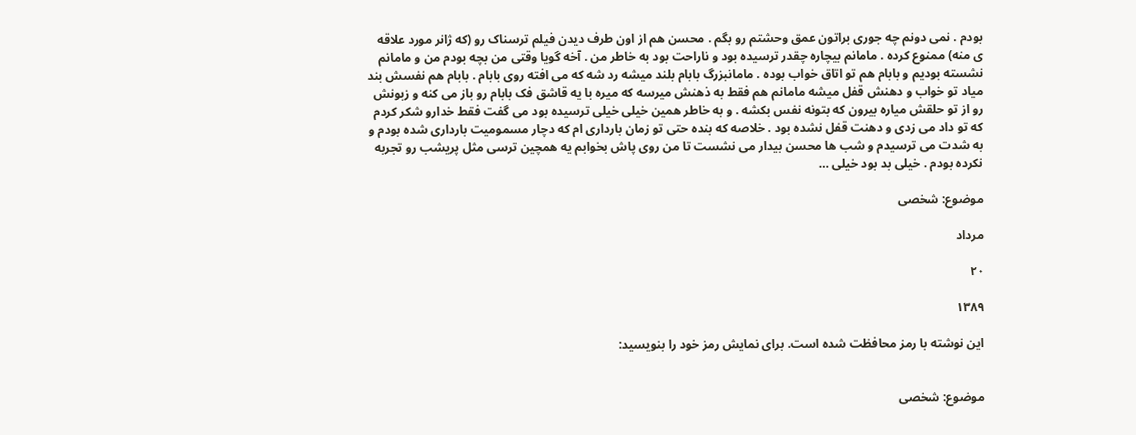بودم . نمی دونم چه جوری براتون عمق وحشتم رو بگم . محسن هم از اون طرف دیدن فیلم ترسناک رو (که ژانر مورد علاقه ی منه) ممنوع کرده . مامانم بیچاره چقدر ترسیده بود و ناراحت بود به خاطر من . آخه گویا وقتی من بچه بودم من و مامانم نشسته بودیم و بابام هم تو اتاق خواب بوده . مامانبزرگ بابام بلند میشه رد شه که می افته روی بابام . بابام هم نفسش بند میاد تو خواب و دهنش قفل میشه مامانم هم فقط به ذهنش میرسه که میره با یه قاشق فک بابام رو باز می کنه و زبونش رو از تو حلقش میاره بیرون که بتونه نفس بکشه . و به خاطر همین خیلی خیلی ترسیده بود می گفت فقط خدارو شکر کردم که تو داد می زدی و دهنت قفل نشده بود . خلاصه که بنده حتی تو زمان بارداری ام که دچار مسمومیت بارداری شده بودم و به شدت می ترسیدم و شب ها محسن بیدار می نشست تا من روی پاش بخوابم یه همچین ترسی مثل پریشب رو تجربه نکرده بودم . خیلی بد بود خیلی …

موضوع: شخصی

مرداد

۲۰

۱۳۸۹

این نوشته با رمز محافظت شده است. برای نمایش رمز خود را بنویسید:


موضوع: شخصی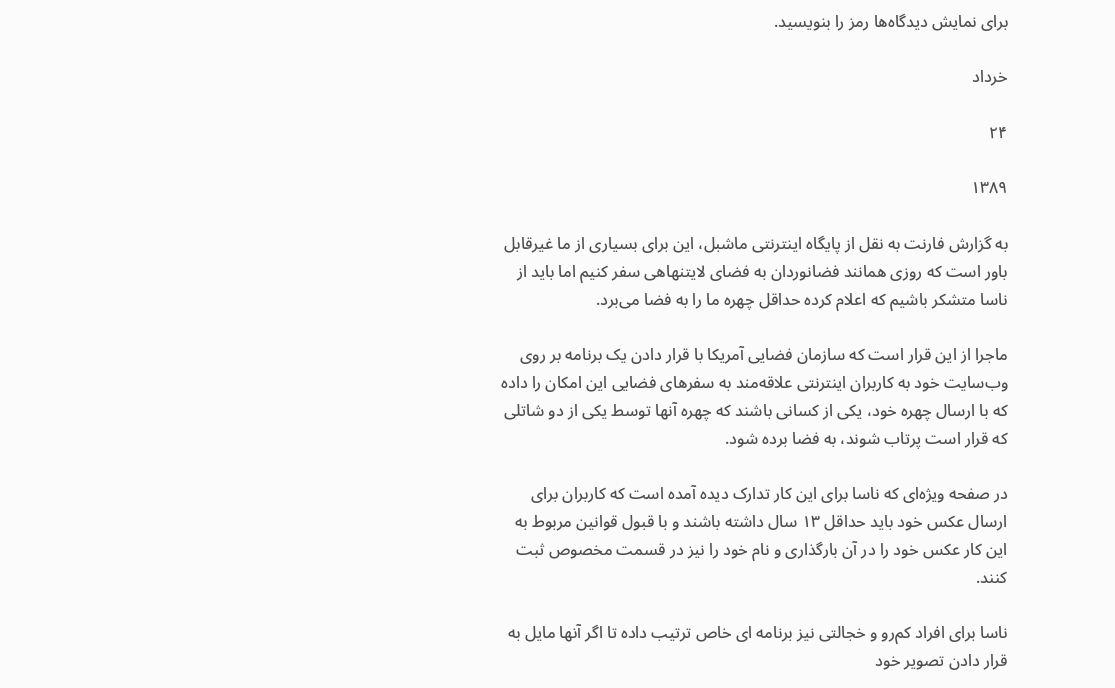برای نمایش دیدگاه‌ها رمز را بنویسید.

خرداد

۲۴

۱۳۸۹

به گزارش فارنت به نقل از پایگاه اینترنتی ماشبل، این برای بسیاری از ما غیرقابل باور است که روزی همانند فضانوردان به فضای لایتنهاهی سفر کنیم اما باید از ناسا متشکر باشیم که اعلام کرده حداقل چهره ما را به فضا می‌برد.

ماجرا از این قرار است که سازمان فضایی آمریکا با قرار دادن یک برنامه بر روی وب‌سایت خود به کاربران اینترنتی علاقه‌مند به سفرهای فضایی این امکان را داده که با ارسال چهره خود، یکی از کسانی باشند که چهره آنها توسط یکی از دو شاتلی که قرار است پرتاب شوند، به فضا برده شود.

در صفحه ویژه‌ای که ناسا برای این کار تدارک دیده آمده است که کاربران برای ارسال عکس خود باید حداقل ۱۳ سال داشته باشند و با قبول قوانین مربوط به این کار عکس خود را در آن بارگذاری و نام خود را نیز در قسمت مخصوص ثبت کنند.

ناسا برای افراد کم‌رو و خجالتی نیز برنامه ای خاص ترتیب داده تا اگر آنها مایل به قرار دادن تصویر خود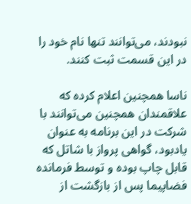نبودند، می‌توانند تنها نام خود را در این قسمت ثبت کنند.

ناسا همچنین اعلام کرده که علاقمندان همچنین می‌توانند با شرکت در این برنامه به عنوان یادبود، گواهی پرواز با شاتل که قابل چاپ بوده و توسط فرمانده فضاپیما پس از بازگشت از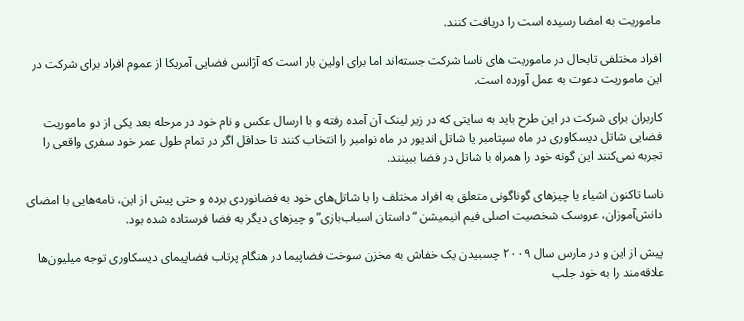ماموریت به امضا رسیده است را دریافت کنند.

افراد مختلفی تابحال در ماموریت های ناسا شرکت جسته‌اند اما برای اولین بار است که آژانس فضایی آمریکا از عموم افراد برای شرکت در این ماموریت دعوت به عمل آورده است.

کاربران برای شرکت در این طرح باید به سایتی که در زیر لینک آن آمده رفته و با ارسال عکس و نام خود در مرحله بعد یکی از دو ماموریت فضایی شاتل دیسکاوری در ماه سپتامبر یا شاتل اندیور در ماه نوامبر را انتخاب کنند تا حداقل اگر در تمام طول عمر خود سفری واقعی را تجربه نمی‌کنند این گونه خود را همراه با شاتل در فضا ببینند.

ناسا تاکنون اشیاء یا چیزهای گوناگونی متعلق به افراد مختلف را با شاتل‌های خود به فضانوردی برده و حتی پیش از این، نامه‌هایی با امضای دانش‌آموزان، عروسک شخصیت اصلی فیم انیمیشن “داستان اسباب‌بازی” و چیزهای دیگر به فضا فرستاده شده بود.

پیش از این و در مارس سال ۲۰۰۹ چسبیدن یک خفاش به مخزن سوخت فضاپیما در هنگام پرتاب فضاپیمای دیسکاوری توجه میلیون‌ها علاقه‌مند را به خود جلب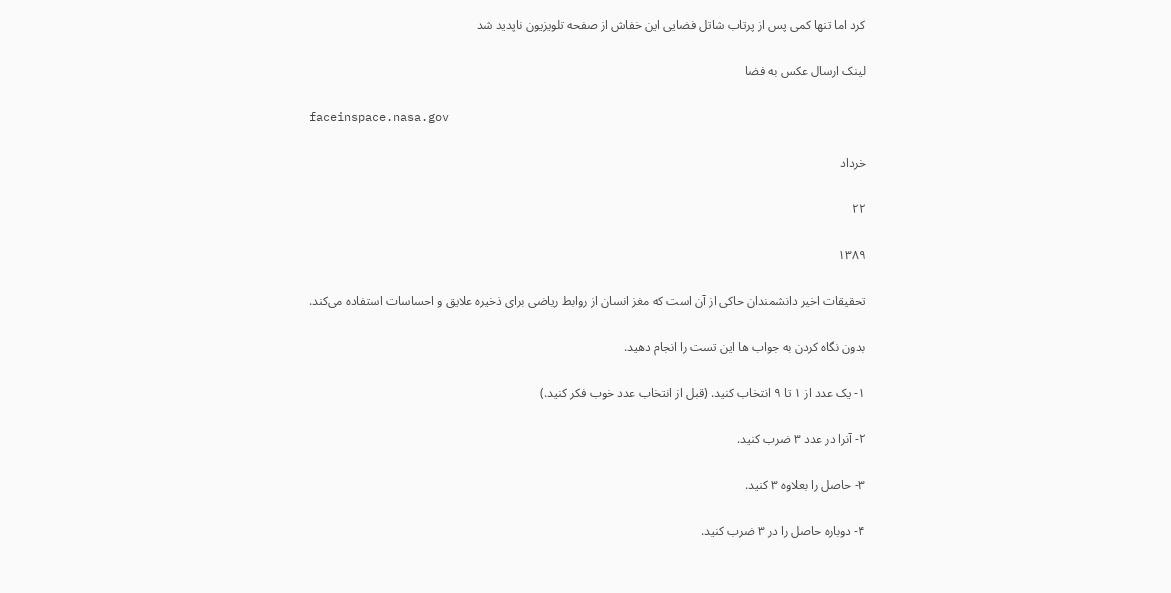کرد اما تنها کمی پس از پرتاب شاتل فضایی این خفاش از صفحه تلویزیون ناپدید شد

لینک ارسال عکس به فضا

faceinspace.nasa.gov

خرداد

۲۲

۱۳۸۹

تحقیقات اخیر دانشمندان حاکی از آن است که مغز انسان از روابط ریاضی برای ذخیره علایق و احساسات استفاده می‌کند.

بدون نگاه کردن به جواب ها این تست را انجام دهید.

۱- یک عدد از ۱ تا ۹ انتخاب کنید. (قبل از انتخاب عدد خوب فکر کنید.)

۲- آنرا در عدد ۳ ضرب کنید.

۳- حاصل را بعلاوه ۳ کنید.

۴- دوباره حاصل را در ۳ ضرب کنید.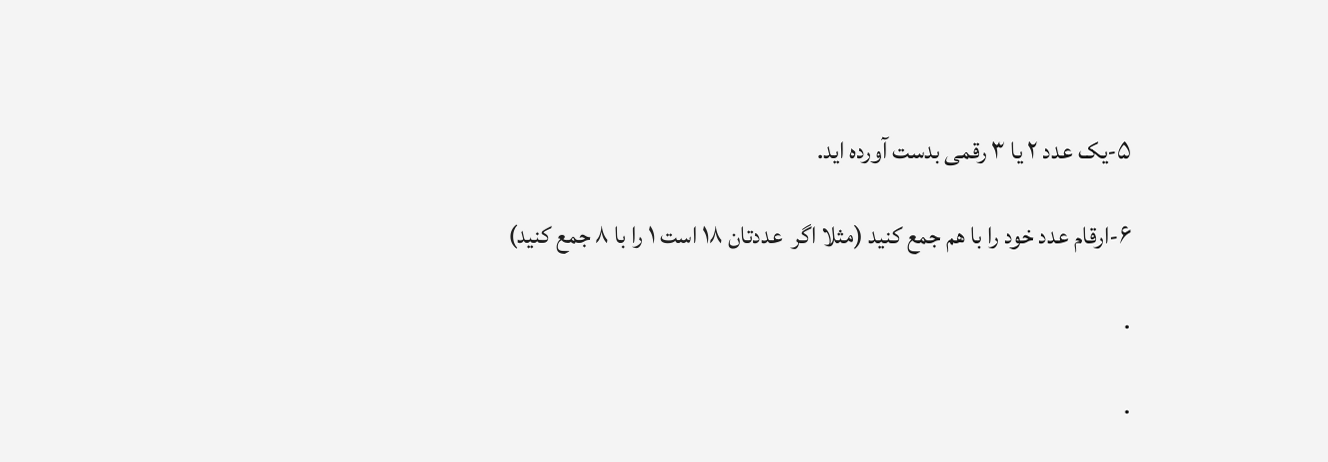۵-یک عدد ۲ یا ۳ رقمی بدست آورده اید.

۶-ارقام عدد خود را با هم جمع کنید (مثلا اگر  عددتان ۱۸ است ۱ را با ۸ جمع کنید)

.

.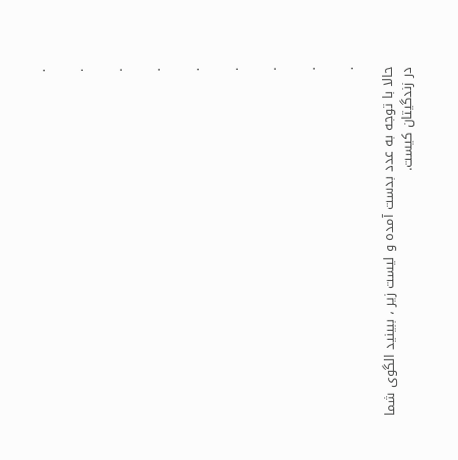.

.

.

.

.

.

.

.

.

حالا با توجه به عدد بدست آمده و لیست زیر ، ببینید الگوی شما در زندگیتان کیست.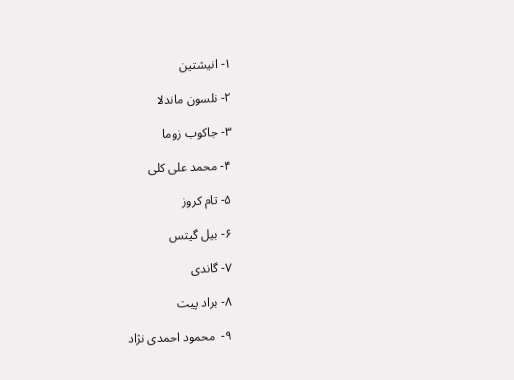۱- انیشتین

۲- نلسون ماندلا

۳- جاکوب زوما

۴- محمد علی کلی

۵- تام کروز

۶- بیل گیتس

۷- گاندی

۸- براد پیت

۹-  محمود احمدی نژاد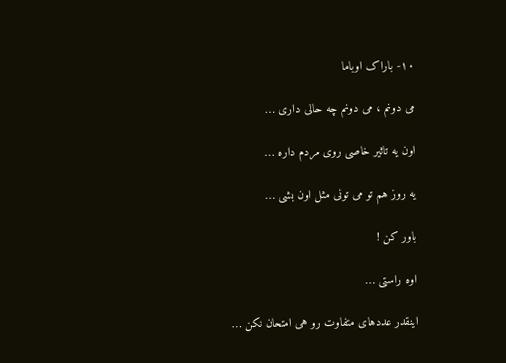۱۰- باراک اوباما

می دونم ، می دونم چه حالی داری …

اون یه تاثیر خاصی روی مردم داره …

یه روز هم تو می تونی مثل اون بشی …

باور کن !

اوه راستی …

اینقدر عددهای متفاوت رو هی امتحان نکن …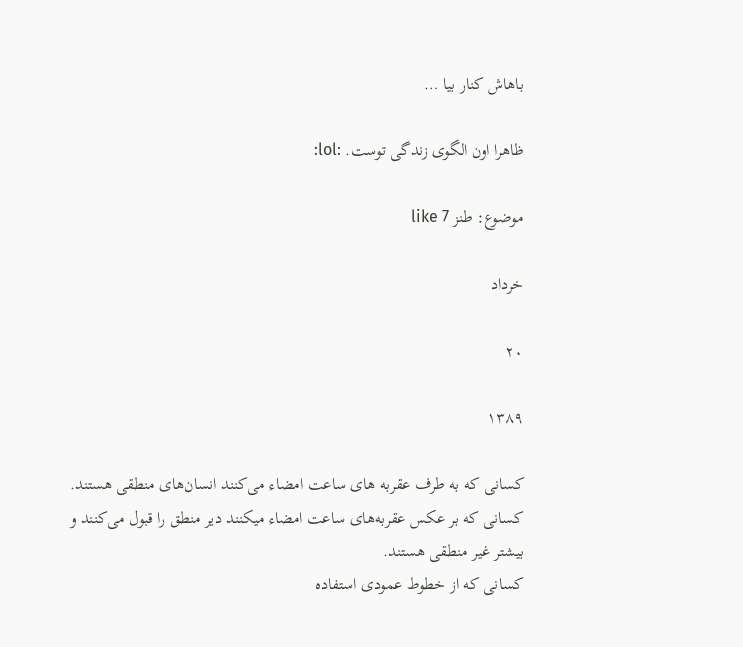باهاش کنار بیا …

ظاهرا اون الگوی زندگی توست. :lol:

موضوع: طنز like 7

خرداد

۲۰

۱۳۸۹

کسانی که به طرف عقربه های ساعت امضاء می‌کنند انسان‌های منطقی هستند.
کسانی که بر عکس عقربه‌های ساعت امضاء میکنند دیر منطق را قبول می‌کنند و بیشتر غیر منطقی هستند.
کسانی که از خطوط عمودی استفاده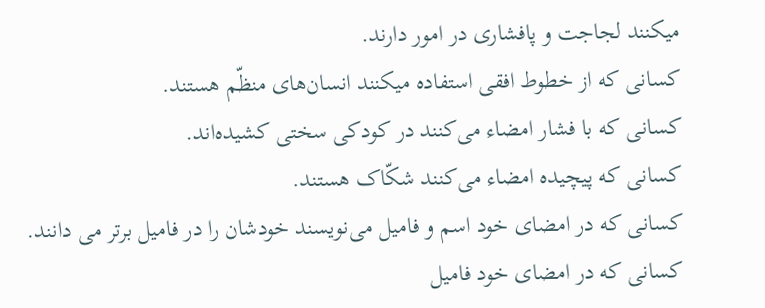میکنند لجاجت و پافشاری در امور دارند.
کسانی که از خطوط افقی استفاده میکنند انسان‌های منظّم هستند.
کسانی که با فشار امضاء می‌کنند در کودکی سختی کشیده‌اند.
کسانی که پیچیده امضاء می‌کنند شکّاک هستند.
کسانی که در امضای خود اسم و فامیل می‌نویسند خودشان را در فامیل برتر می دانند.
کسانی که در امضای خود فامیل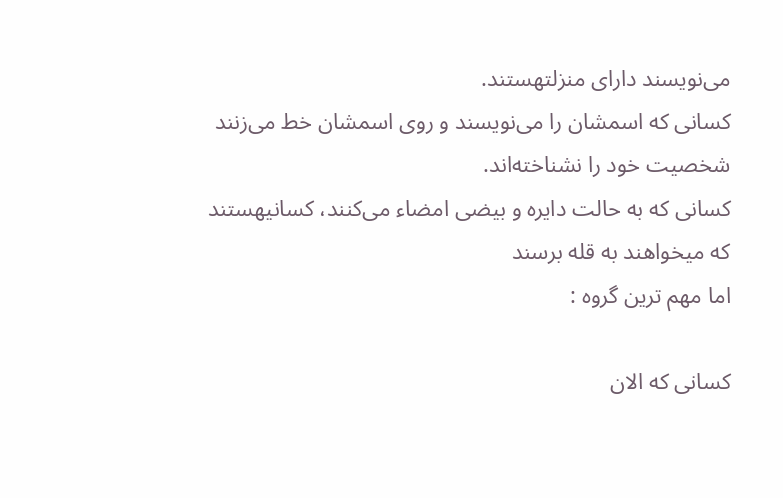می‌نویسند دارای منزلتهستند.
کسانی که اسمشان را می‌نویسند و روی اسمشان خط می‌زنند شخصیت خود را نشناخته‌اند.
کسانی که به حالت دایره و بیضی امضاء می‌کنند، کسانیهستند که میخواهند به قله برسند
اما مهم ترین گروه :

کسانی که الان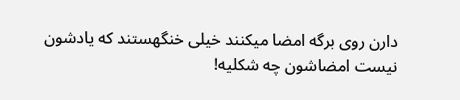دارن روی برگه امضا میکنند خیلی خنگهستند که یادشون نیست امضاشون چه شکلیه!